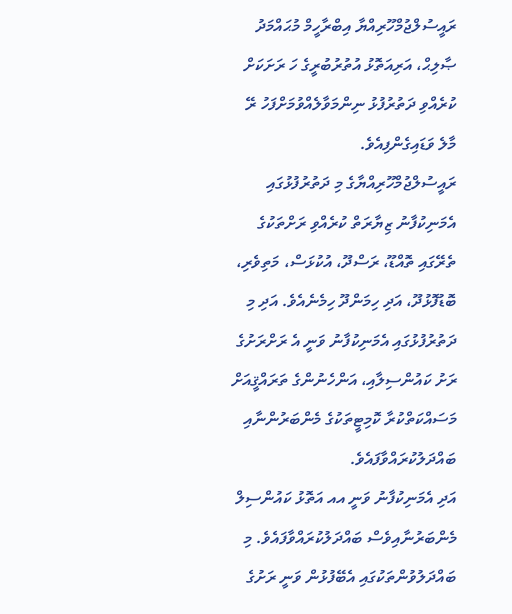ރައީސުލްޖުމްހޫރިއްޔާ އިބްރާހީމް މުޙައްމަދު ޞާލިޙް، އަރިއަތޮޅު އުތުރުބުރީގެ ހަ ރަށަކަށް ކުރެއްވި ދަތުރުފުޅު ނިންމަވާލެއްވުމަށްފަހު ރޭ މާލެ ވަޑައިގެންފިއެވެ.
ރައީސުލްޖުމްހޫރިއްޔާގެ މި ދަތުރުފުޅުގައި އެމަނިކުފާނު ޒިޔާރަތް ކުރެއްވި ރަށްތަކުގެ ތެރޭގައި ތޮއްޑޫ، ރަސްދޫ، އުކުޅަސް، މަތިވެރި، ބޮޑުފޮޅުދޫ، އަދި ހިމަންދޫ ހިމެނެއެވެ. އަދި މި ދަތުރުފުޅުގައި އެމަނިކުފާނު ވަނީ އެ ރަށްރަށުގެ ރަށު ކައުންސިލާއި، އަންހެނުންގެ ތަރައްޤީއަށް މަސައްކަތްކުރާ ކޮމިޓީތަކުގެ މެންބަރުންނާއި ބައްދަލުކުރައްވާފައެވެ.
އަދި އެމަނިކުފާނު ވަނީ އއ އަތޮޅު ކައުންސިލް މެންބަރުނާއިވެސް ބައްދަލުކުރައްވާފައެވެ. މި ބައްދަލުވުންތަކުގައި އެބޭފުޅުން ވަނީ ރަށުގެ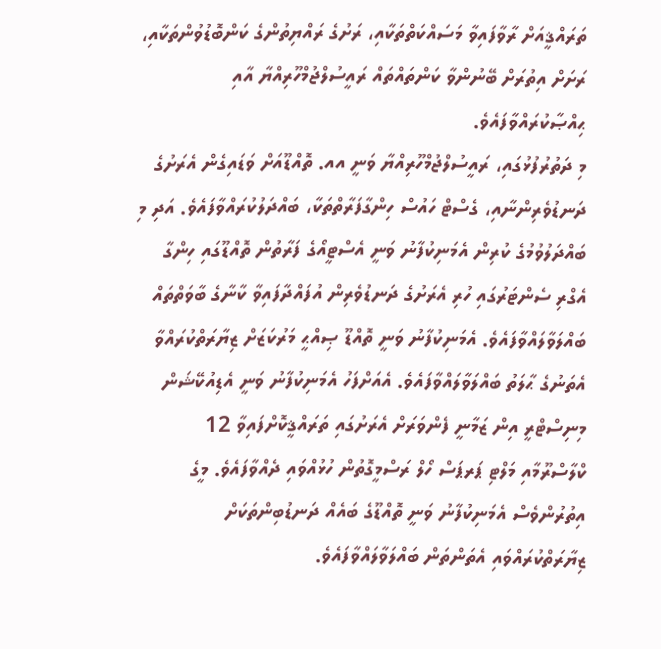ތަރައްޤީއަށް ރާވާފައިވާ މަސައްކަތްތަކާއި، ރަށުގެ ރައްޔިތުންގެ ކަންބޮޑުވުންތަކާއި، ރަށަށް އިތުރަށް ބޭނުންވާ ކަންތައްތައް ރައީސުލްޖުމްހޫރިއްޔާ އާއި ޙިއްޞާކުރައްވާފައެވެ.
މި ދަތުރުފުޅުގައި، ރައީސުލްޖުމްހޫރިއްޔާ ވަނީ އއ. ތޮއްޑޫއަށް ވަޑައިގެން އެރަށުގެ ދަނޑުވެރިންނާއި، ގެސްޓް ހައުސް ހިންގާފަރާތްތަކާ، ބައްދަލުކުރައްވާފައެވެ. އަދި މި ބައްދަލުވުމުގެ ކުރިން އެމަނިކުފާނު ވަނީ އެސްޓީއޯގެ ފަރާތުން ތޮއްޑޫގައި ހިންގާ އެގްރި ސެންޓަރުގައި ހުރި އެރަށުގެ ދަނޑުވެރިން އުފައްދާފައިވާ ކާނާގެ ބާވަތްތައް ބައްލަވާލައްވާފައެވެ. އެމަނިކުފާނު ވަނީ ތޮއްޑޫ ޞިއްޙީ މަރުކަޒަށް ޒިޔާރަތްކުރައްވާ އެތަނުގެ ޙާލަތު ބައްލަވާލައްވާފައެވެ. އެއަށްފަހު އެމަނިކުފާނު ވަނީ އެޑިއުކޭޝަން މިނިސްޓްރީ އިން ޒަމާނީ ފެންވަރަށް އެރަށުގައި ތަރައްޤީކޮށްފައިވާ 12 ކްލާސްރޫމާއި މަލްޓި ޕަރޕަސް ހޯލް ރަސްމީގޮތުން ހުޅުއްވައި ދެއްވާފައެވެ. މީގެ އިތުރުންވެސް އެމަނިކުފާނު ވަނީ ތޮއްޑޫގެ ބައެއް ދަނޑުބިންތަކަށް ޒިޔާރަތްކުރައްވައި އެތަންތަން ބައްލަވާލައްވާފައެވެ.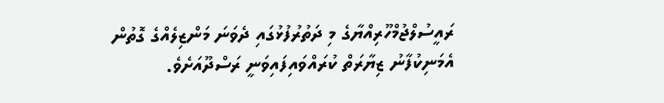ރައީސުލްޖުމްހޫރިއްޔާގެ މި ދަތުރުފުޅުގައި ދެވަނަ މަންޒިލެއްގެ ގޮތުން އެމަނިކުފާނު ޒިޔާރަތް ކުރައްވައިފައިވަނީ ރަސްދޫއަށެވެ.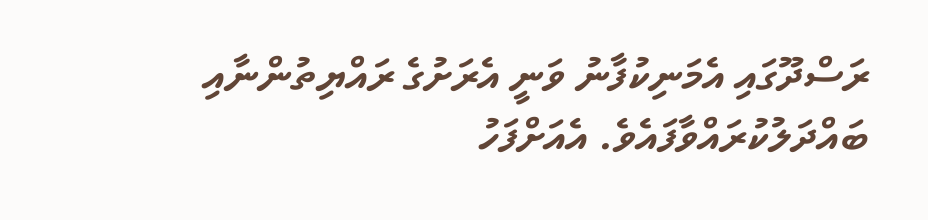ރަސްދޫގައި އެމަނިކުފާނު ވަނީ އެރަށުގެ ރައްޔިތުންނާއި ބައްދަލުކުރައްވާފައެވެ. އެއަށްފަހު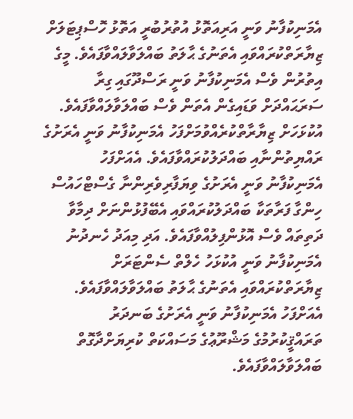އެމަނިކުފާނު ވަނީ އަރިއަތޮޅު އުތުރުބުރީ އަތޮޅު ހޮސްޕިޓަލަށް ޒިޔާރަތްކުރައްވައި އެތަނުގެ ޙާލަތު ބައްލަވާލައްވާފައެވެ. މީގެ އިތުރުން ވެސް އެމަނިކުފާނު ވަނީ ރަސްދޫގައި ގިރާ ސަރަޙައްދަށް ވަޑައިގެން އެތަން ވެސް ބައްލަވާލައްވާފައެވެ.
އުކުޅަހަށް ޒިޔާރާތްކުރެއްވުމަށްފަހު އެމަނިކުފާނު ވަނީ އެރަށުގެ ރައްޔިތުންނާއި ބައްދަލުކުރައްވާފައެވެ. އެއަށްފަހު އެމަނިކުފާނު ވަނީ އެރަށުގެ ވިޔަފާރިވެރިންނާ ގެސްޓްހައުސް ހިންގާ ފަރާތަކާ ބައްދަލުކުރައްވައި އެބޭފުޅުންނަށް ދިމާވާ ދަތިތައް ވެސް އޮޅުންފިލުއްވާފައެވެ. އަދި މިއަދު ހެނދުނު އެމަނިކުފާނު ވަނީ އުކުޅަހު ހެލްތް ސެންޓަރަށް ޒިޔާރަތްކުރައްވައި އެތަނުގެ ޙާލަތު ބައްލަވާލައްވާފައެވެ. އެއަށްފަހު އެމަނިކުފާނު ވަނީ އެރަށުގެ ބަނދަރު ތަރައްޤީކުރުމުގެ މަޝްރޫޢުގެ މަސައްކަތް ކުރިޔަށްދާގޮތް ބައްލަވާލައްވާފައެވެ.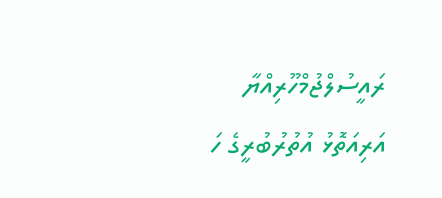ރައީސުލްޖުމްހޫރިއްޔާ އަރިއަތޮޅު އުތުރުބުރީގެ ހަ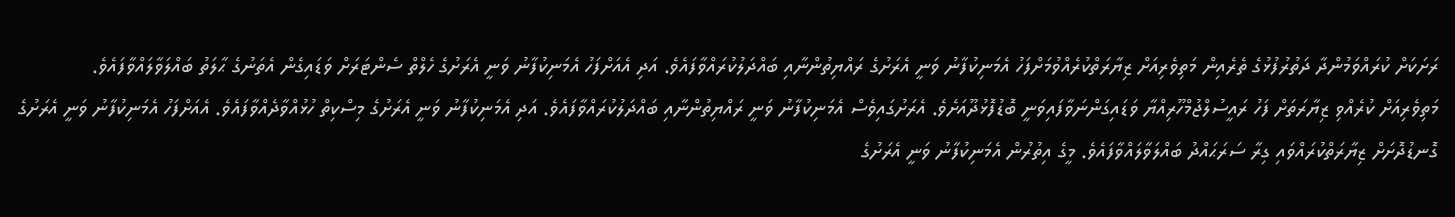ރަށަކަށް ކުރައްވަމުންދާ ދަތުރުފުޅުގެ ތެރެއިން މަތިވެރިއަށް ޒިޔާރަތްކުރެއްވުމަށްފަހު އެމަނިކުފާނު ވަނީ އެރަށުގެ ރައްޔިތުންނާއި ބައްދަލުކުރައްވާފައެވެ. އަދި އެއަށްފަހު އެމަނިކުފާނު ވަނީ އެރަށުގެ ހެލްތް ސެންޓަރަށް ވަޑައިގެން އެތަނުގެ ޙާލަތު ބައްލަވާލައްވާފައެވެ.
މަތިވެރިއަށް ކުރެއްވި ޒިޔާރަތަށް ފަހު ރައީސުލްޖުމްހޫރިއްޔާ ވަޑައިގަންނަވާފައިވަނީ ބޮޑުފޮޅުދޫއަށެވެ. އެރަށުގައިވެސް އެމަނިކުފާނު ވަނީ ރައްޔިތުންނާއި ބައްދަލުކުރައްވާފައެވެ. އަދި އެމަނިކުފާނު ވަނީ އެރަށުގެ މިސްކިތް ހުޅުއްވާދެއްވާފައެވެ. އެއަށްފަހު އެމަނިކުފާނު ވަނީ އެރަށުގެ ގޮނޑުދޮށަށް ޒިޔާރަތްކުރައްވައި ގިރާ ސަރަޙައްދު ބައްލަވާލައްވާފައެވެ. މީގެ އިތުރުން އެމަނިކުފާނު ވަނީ އެރަށުގެ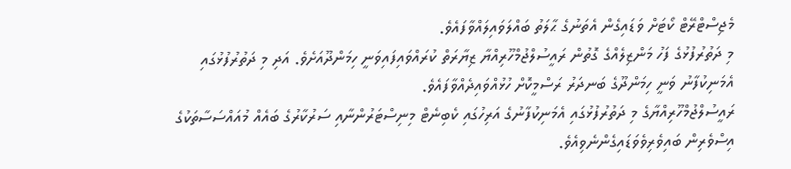މެޖިސްޓްރޭޓް ކޯޓަށް ވަޑައިގެން އެތަނުގެ ޙާލަތު ބައްލަވައިލައްވާފައެވެ.
މި ދަތުރުފުޅުގެ ފަހު މަންޒިލެއްގެ ގޮތުން ރައީސުލްޖުމްހޫރިއްޔާ ޒިޔާރަތް ކުރައްވައިފައިވަނީ ހިމަންދޫއަށެވެ. އަދި މި ދަތުރުފުޅުގައި އެމަނިކުފާނު ވަނީ ހިމަންދޫގެ ބަނދަރު ރަސްމީކޮށް ހުޅުއްވައިދެއްވާފައެވެ.
ރައީސުލްޖުމްހޫރިއްޔާގެ މި ދަތުރުފުޅުގައި އެމަނިކުފާނުގެ އަރިހުގައި ކެބިނެޓް މިނިސްޓަރުންނާއި ސަރުކާރުގެ ބައެއް މުއައްސަސާތަކުގެ އިސްވެރިން ބައިވެރިވެވަޑައިގެންނެވިއެވެ.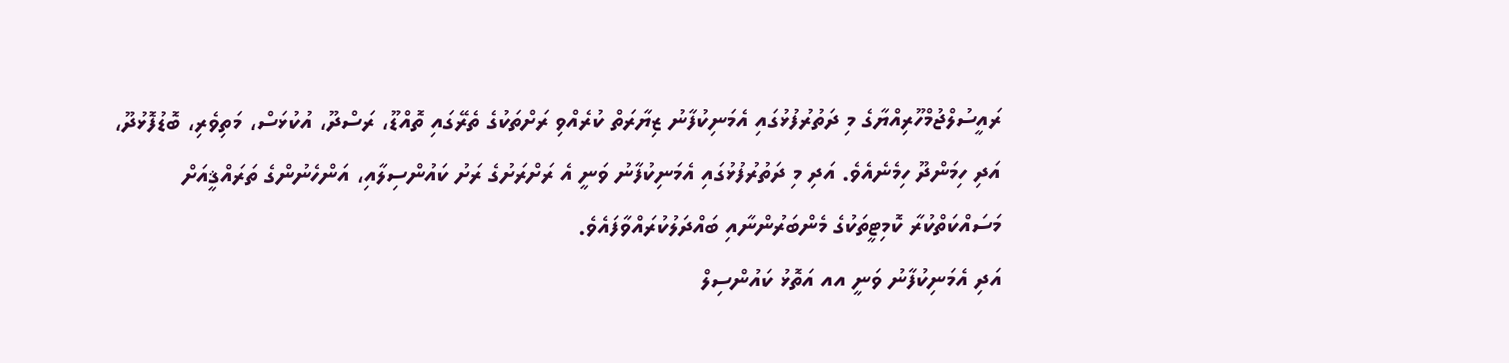ރައީސުލްޖުމްހޫރިއްޔާގެ މި ދަތުރުފުޅުގައި އެމަނިކުފާނު ޒިޔާރަތް ކުރެއްވި ރަށްތަކުގެ ތެރޭގައި ތޮއްޑޫ، ރަސްދޫ، އުކުޅަސް، މަތިވެރި، ބޮޑުފޮޅުދޫ، އަދި ހިމަންދޫ ހިމެނެއެވެ. އަދި މި ދަތުރުފުޅުގައި އެމަނިކުފާނު ވަނީ އެ ރަށްރަށުގެ ރަށު ކައުންސިލާއި، އަންހެނުންގެ ތަރައްޤީއަށް މަސައްކަތްކުރާ ކޮމިޓީތަކުގެ މެންބަރުންނާއި ބައްދަލުކުރައްވާފައެވެ.
އަދި އެމަނިކުފާނު ވަނީ އއ އަތޮޅު ކައުންސިލް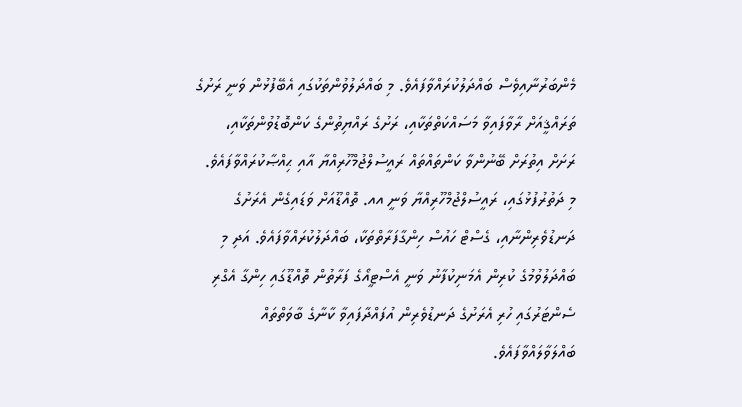މެންބަރުނާއިވެސް ބައްދަލުކުރައްވާފައެވެ. މި ބައްދަލުވުންތަކުގައި އެބޭފުޅުން ވަނީ ރަށުގެ ތަރައްޤީއަށް ރާވާފައިވާ މަސައްކަތްތަކާއި، ރަށުގެ ރައްޔިތުންގެ ކަންބޮޑުވުންތަކާއި، ރަށަށް އިތުރަށް ބޭނުންވާ ކަންތައްތައް ރައީސުލްޖުމްހޫރިއްޔާ އާއި ޙިއްޞާކުރައްވާފައެވެ.
މި ދަތުރުފުޅުގައި، ރައީސުލްޖުމްހޫރިއްޔާ ވަނީ އއ. ތޮއްޑޫއަށް ވަޑައިގެން އެރަށުގެ ދަނޑުވެރިންނާއި، ގެސްޓް ހައުސް ހިންގާފަރާތްތަކާ، ބައްދަލުކުރައްވާފައެވެ. އަދި މި ބައްދަލުވުމުގެ ކުރިން އެމަނިކުފާނު ވަނީ އެސްޓީއޯގެ ފަރާތުން ތޮއްޑޫގައި ހިންގާ އެގްރި ސެންޓަރުގައި ހުރި އެރަށުގެ ދަނޑުވެރިން އުފައްދާފައިވާ ކާނާގެ ބާވަތްތައް ބައްލަވާލައްވާފައެވެ.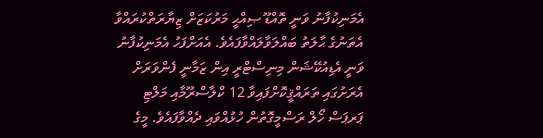އެމަނިކުފާނު ވަނީ ތޮއްޑޫ ޞިއްޙީ މަރުކަޒަށް ޒިޔާރަތްކުރައްވާ އެތަނުގެ ޙާލަތު ބައްލަވާލައްވާފައެވެ. އެއަށްފަހު އެމަނިކުފާނު ވަނީ އެޑިއުކޭޝަން މިނިސްޓްރީ އިން ޒަމާނީ ފެންވަރަށް އެރަށުގައި ތަރައްޤީކޮށްފައިވާ 12 ކްލާސްރޫމާއި މަލްޓި ޕަރޕަސް ހޯލް ރަސްމީގޮތުން ހުޅުއްވައި ދެއްވާފައެވެ. މީގެ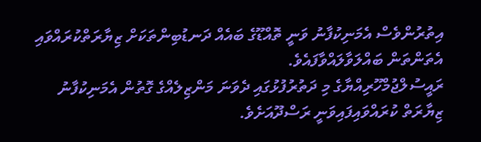އިތުރުންވެސް އެމަނިކުފާނު ވަނީ ތޮއްޑޫގެ ބައެއް ދަނޑުބިންތަކަށް ޒިޔާރަތްކުރައްވައި އެތަންތަން ބައްލަވާލައްވާފައެވެ.
ރައީސުލްޖުމްހޫރިއްޔާގެ މި ދަތުރުފުޅުގައި ދެވަނަ މަންޒިލެއްގެ ގޮތުން އެމަނިކުފާނު ޒިޔާރަތް ކުރައްވައިފައިވަނީ ރަސްދޫއަށެވެ.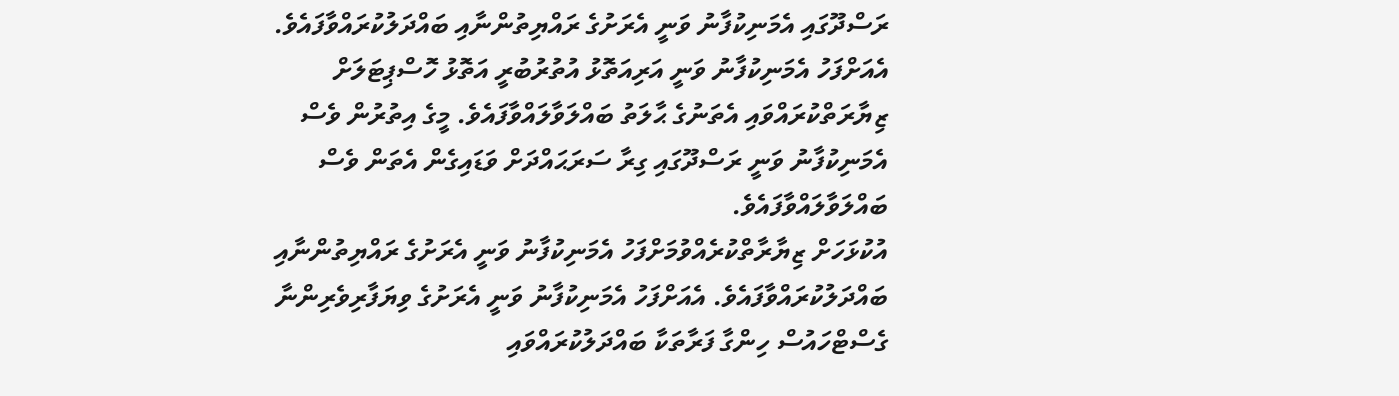ރަސްދޫގައި އެމަނިކުފާނު ވަނީ އެރަށުގެ ރައްޔިތުންނާއި ބައްދަލުކުރައްވާފައެވެ. އެއަށްފަހު އެމަނިކުފާނު ވަނީ އަރިއަތޮޅު އުތުރުބުރީ އަތޮޅު ހޮސްޕިޓަލަށް ޒިޔާރަތްކުރައްވައި އެތަނުގެ ޙާލަތު ބައްލަވާލައްވާފައެވެ. މީގެ އިތުރުން ވެސް އެމަނިކުފާނު ވަނީ ރަސްދޫގައި ގިރާ ސަރަޙައްދަށް ވަޑައިގެން އެތަން ވެސް ބައްލަވާލައްވާފައެވެ.
އުކުޅަހަށް ޒިޔާރާތްކުރެއްވުމަށްފަހު އެމަނިކުފާނު ވަނީ އެރަށުގެ ރައްޔިތުންނާއި ބައްދަލުކުރައްވާފައެވެ. އެއަށްފަހު އެމަނިކުފާނު ވަނީ އެރަށުގެ ވިޔަފާރިވެރިންނާ ގެސްޓްހައުސް ހިންގާ ފަރާތަކާ ބައްދަލުކުރައްވައި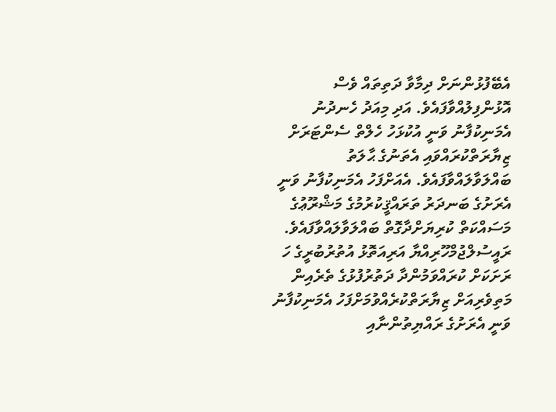އެބޭފުޅުންނަށް ދިމާވާ ދަތިތައް ވެސް އޮޅުންފިލުއްވާފައެވެ. އަދި މިއަދު ހެނދުނު އެމަނިކުފާނު ވަނީ އުކުޅަހު ހެލްތް ސެންޓަރަށް ޒިޔާރަތްކުރައްވައި އެތަނުގެ ޙާލަތު ބައްލަވާލައްވާފައެވެ. އެއަށްފަހު އެމަނިކުފާނު ވަނީ އެރަށުގެ ބަނދަރު ތަރައްޤީކުރުމުގެ މަޝްރޫޢުގެ މަސައްކަތް ކުރިޔަށްދާގޮތް ބައްލަވާލައްވާފައެވެ.
ރައީސުލްޖުމްހޫރިއްޔާ އަރިއަތޮޅު އުތުރުބުރީގެ ހަ ރަށަކަށް ކުރައްވަމުންދާ ދަތުރުފުޅުގެ ތެރެއިން މަތިވެރިއަށް ޒިޔާރަތްކުރެއްވުމަށްފަހު އެމަނިކުފާނު ވަނީ އެރަށުގެ ރައްޔިތުންނާއި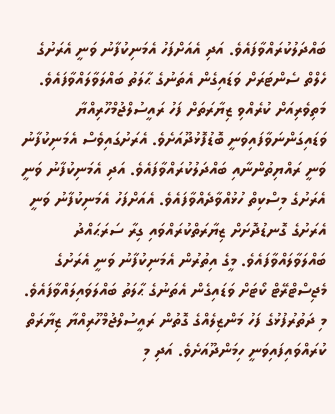ބައްދަލުކުރައްވާފައެވެ. އަދި އެއަށްފަހު އެމަނިކުފާނު ވަނީ އެރަށުގެ ހެލްތް ސެންޓަރަށް ވަޑައިގެން އެތަނުގެ ޙާލަތު ބައްލަވާލައްވާފައެވެ.
މަތިވެރިއަށް ކުރެއްވި ޒިޔާރަތަށް ފަހު ރައީސުލްޖުމްހޫރިއްޔާ ވަޑައިގަންނަވާފައިވަނީ ބޮޑުފޮޅުދޫއަށެވެ. އެރަށުގައިވެސް އެމަނިކުފާނު ވަނީ ރައްޔިތުންނާއި ބައްދަލުކުރައްވާފައެވެ. އަދި އެމަނިކުފާނު ވަނީ އެރަށުގެ މިސްކިތް ހުޅުއްވާދެއްވާފައެވެ. އެއަށްފަހު އެމަނިކުފާނު ވަނީ އެރަށުގެ ގޮނޑުދޮށަށް ޒިޔާރަތްކުރައްވައި ގިރާ ސަރަޙައްދު ބައްލަވާލައްވާފައެވެ. މީގެ އިތުރުން އެމަނިކުފާނު ވަނީ އެރަށުގެ މެޖިސްޓްރޭޓް ކޯޓަށް ވަޑައިގެން އެތަނުގެ ޙާލަތު ބައްލަވައިލައްވާފައެވެ.
މި ދަތުރުފުޅުގެ ފަހު މަންޒިލެއްގެ ގޮތުން ރައީސުލްޖުމްހޫރިއްޔާ ޒިޔާރަތް ކުރައްވައިފައިވަނީ ހިމަންދޫއަށެވެ. އަދި މި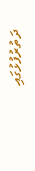ދަތުރުފުޅުގައި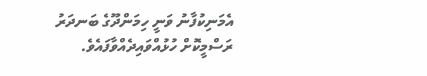އެމަނިކުފާނު ވަނީ ހިމަންދޫގެ ބަނދަރު ރަސްމީކޮށް ހުޅުއްވައިދެއްވާފައެވެ.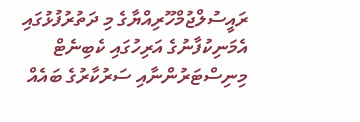ރައީސުލްޖުމްހޫރިއްޔާގެ މި ދަތުރުފުޅުގައި އެމަނިކުފާނުގެ އަރިހުގައި ކެބިނެޓް މިނިސްޓަރުންނާއި ސަރުކާރުގެ ބައެއް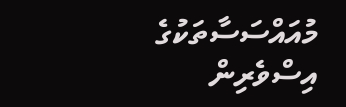މުއައްސަސާތަކުގެ އިސްވެރިން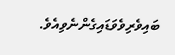ބައިވެރިވެވަޑައިގެންނެވިއެވެ.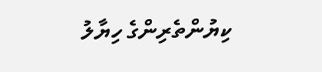ކިޔުންތެރިންގެ ހިޔާލު